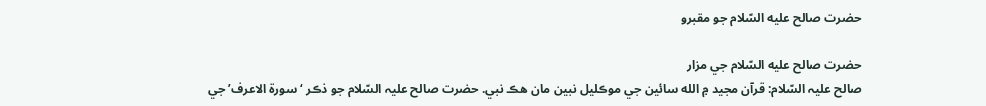حضرت صالح عليه السّلام جو مقبرو

حضرت صالح عليه السّلام جي مزار
صالح عليہ السّلام: قرآن مجيد ۾ الله سائين جي موڪليل نبين مان هڪ نبي. حضرت صالح عليہ السّلام جو ذڪر ‘سورة الاعرف’ جي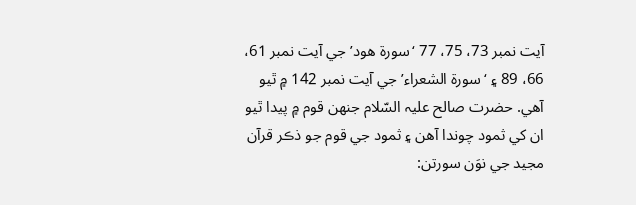آيت نمبر 73، 75، 77 ‘سورة هود’ جي آيت نمبر 61، 66، 89 ۽ ‘سورة الشعراء’ جي آيت نمبر 142 ۾ ٿيو آهي. حضرت صالح عليہ السّلام جنهن قوم ۾ پيدا ٿيو ان کي ثمود چوندا آهن ۽ ثمود جي قوم جو ذڪر قرآن مجيد جي نوَن سورتن: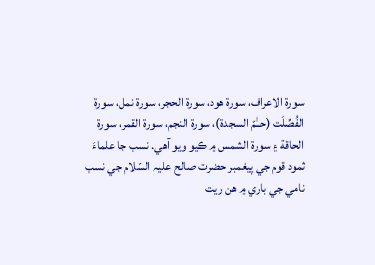سورة الاعراف، سورة هود، سورة الحجر، سورة نمل، سورة الفُصِّلَت (حــٰمّ السجدة)، سورة النجم، سورة القمر، سورة الحاقة ۽ سورة الشمس ۾ ڪيو ويو آهي. نسب جا علماءَ ثمود قوم جي پيغمبر حضرت صالح عليہ السّلام جي نسب نامي جي باري ۾ هن ريت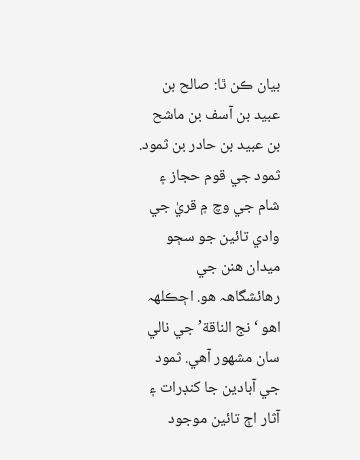بيان ڪن ٿا: صالح بن عبيد بن آسف بن ماشح بن عبيد بن حادر بن ثمود. ثمود جي قوم حجاز ۽ شام جي وچ ۾ قريٰ جي وادي تائين جو سڄو ميدان هنن جي رهائشگاھہ هو. اڄڪلھہ اهو ‘نج الناقة’ جي نالي سان مشھور آهي. ثمود جي آبادين جا کنڊرات ۽ آثار اڄ تائين موجود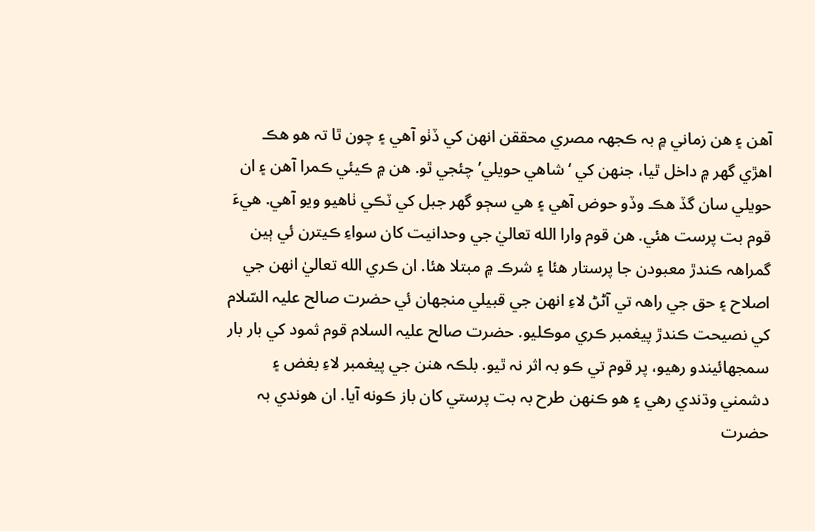آهن ۽ هن زماني ۾ بہ ڪجهہ مصري محققن انهن کي ڏٺو آهي ۽ چون ٿا تہ هو هڪ اهڙي گهر ۾ داخل ٿيا، جنهن کي ‘شاهي حويلي’چئجي ٿو. هن ۾ ڪيئي ڪمرا آهن ۽ ان حويلي سان گڏ هڪ وڏو حوض آهي ۽ هي سڄو گهر جبل کي ٽڪي ٺاهيو ويو آهي. هيءَ قوم بت پرست هئي. هن قوم وارا الله تعاليٰ جي وحدانيت کان سواءِ ڪيترن ئي ٻين گمراھہ ڪندڙ معبودن جا پرستار هئا ۽ شرڪ ۾ مبتلا هئا. ان ڪري الله تعاليٰ انهن جي اصلاح ۽ حق جي راھہ تي آڻڻ لاءِ انهن جي قبيلي منجهان ئي حضرت صالح عليہ السّلام کي نصيحت ڪندڙ پيغمبر ڪري موڪليو. حضرت صالح عليہ السلام قوم ثمود کي بار بار سمجهائيندو رهيو، پر قوم تي ڪو بہ اثر نہ ٿيو. بلڪہ هنن جي پيغمبر لاءِ بغض ۽ دشمني وڌندي رهي ۽ هو ڪنهن طرح بہ بت پرستي کان باز ڪونه آيا. ان هوندي بہ حضرت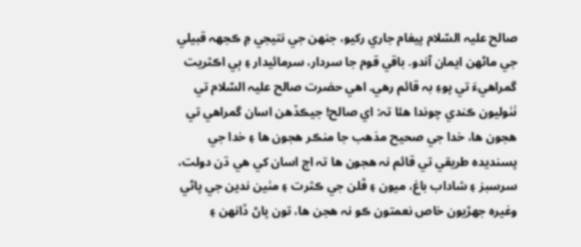صالح عليہ السّلام پيغام جاري رکيو، جنهن جي نتيجي ۾ ڪجهہ قبيلي جي ماڻهن ايمان آندو. باقي قوم جا سردار، سرمائيدار ۽ ٻي اڪثريت گمراهيءَ تي پوءِ بہ قائم رهي. اهي حضرت صالح عليہ السّلام تي ٺٺوليون ڪندي چوندا هئا تہ: اي صالح! جيڪڏهن اسان گمراهي تي هجون ها، خدا جي صحيح مذهب جا منڪر هجون ها ۽ خدا جي پسنديدہ طريقي تي قائم نہ هجون ها تہ اڄ اسان کي هي ڌن دولت، سرسبز ۽ شاداب باغ، ميون ۽ ڦلن جي ڪثرت ۽ مٺين ندين جي پاڻي وغيرہ جهڙيون خاص نعمتون ڪو نہ هجن ها، تون پاڻ ڏانهن ۽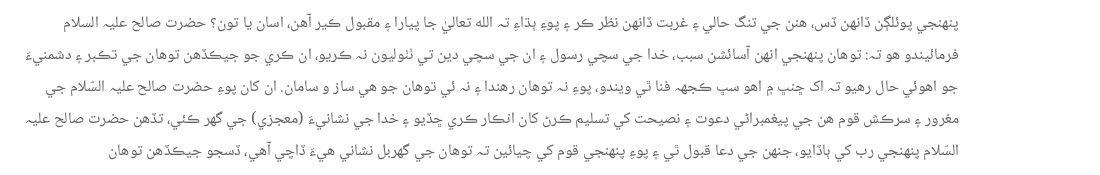پنھنجي پوئلڳن ڏانهن ڏس، هنن جي تنگ حالي ۽ غربت ڏانهن نظر ڪر ۽ پوءِ ٻڌاءِ تہ الله تعاليٰ جا پيارا ۽ مقبول ڪير آهن، اسان يا تون؟ حضرت صالح عليہ السلام فرمائيندو هو تہ: توهان پنھنجي انهن آسائشن سبب، خدا جي سچي رسول ۽ ان جي سچي دين تي ٺٺوليون نہ ڪريو، ان ڪري جو جيڪڏهن توهان جي تڪبر ۽ دشمنيءَ جو اهوئي حال رهيو تہ اک ڇنڀ ۾ اهو سڀ ڪجهہ فنا ٿي ويندو، پوءِ نہ توهان رهندا ۽ نہ ئي توهان جو هي ساز و سامان. ان کان پوءِ حضرت صالح عليہ السّلام جي مغرور ۽ سرڪش قوم هن جي پيغمبراڻي دعوت ۽ نصيحت کي تسليم ڪرڻ کان انڪار ڪري ڇڏيو ۽ خدا جي نشانيءَ (معجزي) جي گهر ڪئي، تڏهن حضرت صالح عليہ السّلام پنھنجي رب کي ٻاڏايو، جنهن جي دعا قبول ٿي ۽ پوءِ پنھنجي قوم کي چيائين تہ توهان جي گهربل نشاني هيءَ ڏاچي آهي، ڏسجو جيڪڏهن توهان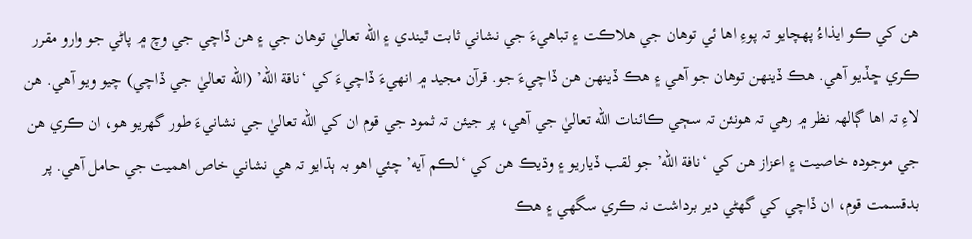هن کي ڪو ايذاءُ پھچايو تہ پوءِ اها ئي توهان جي هلاڪت ۽ تباهيءَ جي نشاني ثابت ٿيندي ۽ الله تعاليٰ توهان جي ۽ هن ڏاچي جي وچ ۾ پاڻي جو وارو مقرر ڪري ڇڏيو آهي. هڪ ڏينهن توهان جو آهي ۽ هڪ ڏينهن هن ڏاچيءَ جو. قرآن مجيد ۾ انهيءَ ڏاچيءَ کي ‘ناقة الله’ (الله تعاليٰ جي ڏاچي) چيو ويو آهي. هن لاءِ تہ اها ڳالھہ نظر ۾ رهي تہ هونئن تہ سڄي ڪائنات الله تعاليٰ جي آهي، پر جيئن تہ ثمود جي قوم ان کي الله تعاليٰ جي نشانيءَ طور گهريو هو، ان ڪري هن جي موجودہ خاصيت ۽ اعزاز هن کي ‘نافة الله’ جو لقب ڏياريو ۽ وڌيڪ هن کي ‘لڪم آيه’ چئي اهو بہ ٻڌايو تہ هي نشاني خاص اهميت جي حامل آهي. پر بدقسمت قوم، ان ڏاچي کي گهڻي دير برداشت نہ ڪري سگهي ۽ هڪ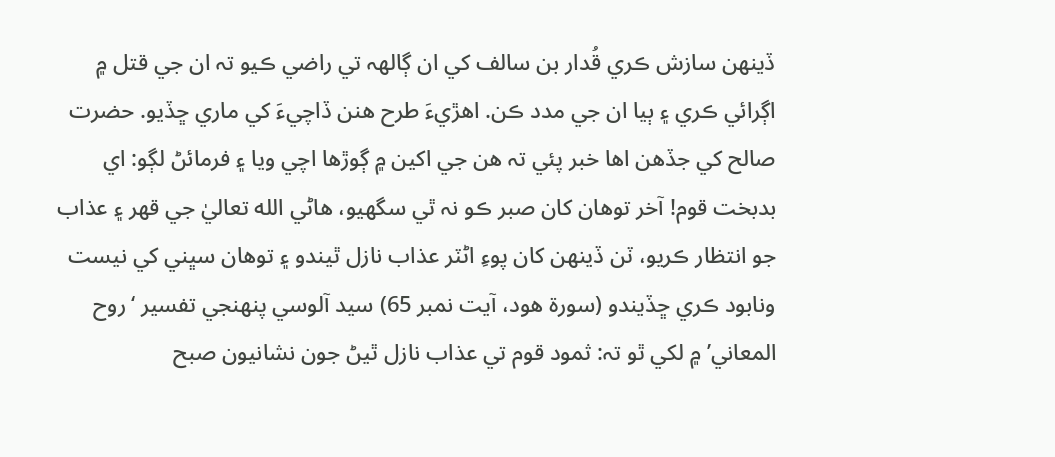ڏينهن سازش ڪري قُدار بن سالف کي ان ڳالھہ تي راضي ڪيو تہ ان جي قتل ۾ اڳرائي ڪري ۽ ٻيا ان جي مدد ڪن. اهڙيءَ طرح هنن ڏاچيءَ کي ماري ڇڏيو. حضرت صالح کي جڏهن اها خبر پئي تہ هن جي اکين ۾ ڳوڙها اچي ويا ۽ فرمائڻ لڳو: اي بدبخت قوم! آخر توهان کان صبر ڪو نہ ٿي سگهيو، هاڻي الله تعاليٰ جي قھر ۽ عذاب جو انتظار ڪريو، ٽن ڏينهن کان پوءِ اڻٽر عذاب نازل ٿيندو ۽ توهان سڀني کي نيست ونابود ڪري ڇڏيندو (سورة هود، آيت نمبر 65) سيد آلوسي پنھنجي تفسير ‘روح المعاني’ ۾ لکي ٿو تہ: ثمود قوم تي عذاب نازل ٿيڻ جون نشانيون صبح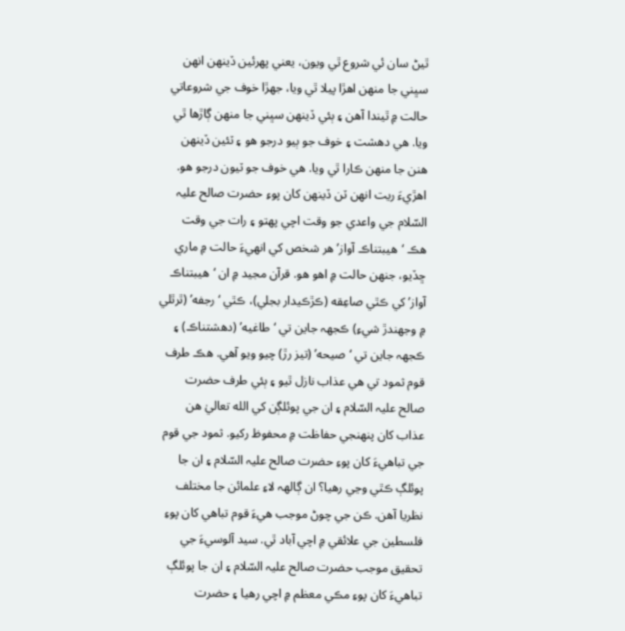ٿيڻ سان ئي شروع ٿي ويون، يعني پهرئين ڏينهن انهن سڀني جا منهن اهڙا پيلا ٿي ويا، جھڙا خوف جي شروعاتي حالت ۾ ٿيندا آهن ۽ ٻئي ڏينهن سڀني جا منهن ڳاڙها ٿي ويا. هي دهشت ۽ خوف جو ٻيو درجو هو ۽ ٽئين ڏينهن هنن جا منهن ڪارا ٿي ويا. هي خوف جو ٽيون درجو هو. اهڙيءَ ريت انهن ٽن ڏينهن کان پوءِ حضرت صالح عليہ السّلام جي واعدي جو وقت اچي پهتو ۽ رات جي وقت هڪ ‘هيبتناڪ آواز’ هر شخص کي انهيءَ حالت ۾ ماري ڇڏيو، جنهن حالت ۾ اهو هو. قرآن مجيد ۾ ان ‘هيبتناڪ آواز’ کي ڪٿي صاعِقه (ڪڙڪيدار بجلي)، ڪٿي ‘رجفه’ (ٿرٿلي ۾ وجهندڙ شيءِ) ڪجهہ جاين تي ‘طاغيه’ (دهشتناڪ) ۽ ڪجهہ جاين تي ‘صيحه’ (تيز رڙ) چيو ويو آهي. هڪ طرف قوم ثمود تي هي عذاب نازل ٿيو ۽ ٻئي طرف حضرت صالح عليہ السّلام ۽ ان جي پوئلڳن کي الله تعاليٰ هن عذاب کان پنھنجي حفاظت ۾ محفوظ رکيو. ثمود جي قوم جي تباهيءَ کان پوءِ حضرت صالح عليہ السّلام ۽ ان جا پوئلڳ ڪٿي وڃي رهيا؟ ان ڳالھہ لاءِ علمائن جا مختلف نظريا آهن. ڪن جي چوڻ موجب هيءَ قوم تباهي کان پوءِ فلسطين جي علائقي ۾ اچي آباد ٿي. سيد آلوسيءَ جي تحقيق موجب حضرت صالح عليہ السّلام ۽ ان جا پوئلڳ تباهيءَ کان پوءِ مڪي معظم ۾ اچي رهيا ۽ حضرت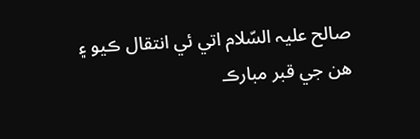صالح عليہ السّلام اتي ئي انتقال ڪيو ۽ هن جي قبر مبارڪ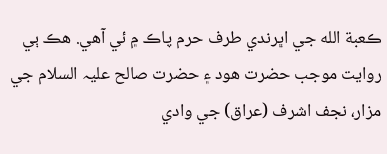ڪعبة الله جي اڀرندي طرف حرم پاڪ ۾ ئي آهي. هڪ ٻي روايت موجب حضرت هود ۽ حضرت صالح عليہ السلام جي مزار، نجف اشرف (عراق) جي وادي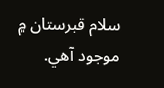سلام قبرستان ۾ موجود آهي.